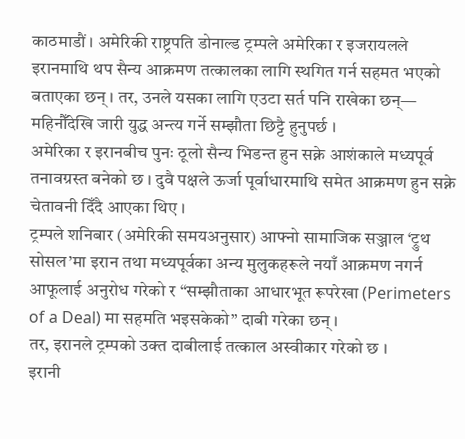काठमाडौं । अमेरिकी राष्ट्रपति डोनाल्ड ट्रम्पले अमेरिका र इजरायलले इरानमाथि थप सैन्य आक्रमण तत्कालका लागि स्थगित गर्न सहमत भएको बताएका छन् । तर, उनले यसका लागि एउटा सर्त पनि राखेका छन्— महिनौँदेखि जारी युद्ध अन्त्य गर्ने सम्झौता छिट्टै हुनुपर्छ ।
अमेरिका र इरानबीच पुनः ठूलो सैन्य भिडन्त हुन सक्ने आशंकाले मध्यपूर्व तनावग्रस्त बनेको छ । दुवै पक्षले ऊर्जा पूर्वाधारमाथि समेत आक्रमण हुन सक्ने चेतावनी दिँदै आएका थिए ।
ट्रम्पले शनिबार (अमेरिकी समयअनुसार) आफ्नो सामाजिक सञ्जाल ‘ट्रुथ सोसल’मा इरान तथा मध्यपूर्वका अन्य मुलुकहरूले नयाँ आक्रमण नगर्न आफूलाई अनुरोध गरेको र “सम्झौताका आधारभूत रूपरेखा (Perimeters of a Deal) मा सहमति भइसकेको” दाबी गरेका छन् ।
तर, इरानले ट्रम्पको उक्त दाबीलाई तत्काल अस्वीकार गरेको छ ।
इरानी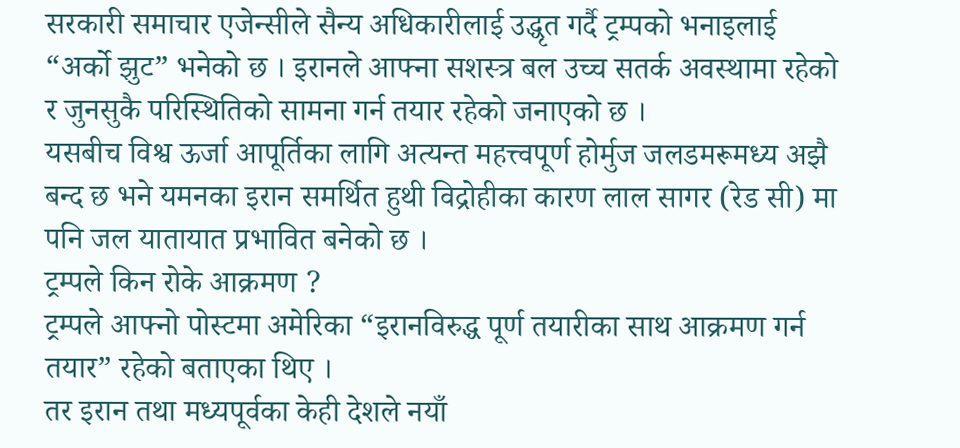सरकारी समाचार एजेन्सीले सैन्य अधिकारीलाई उद्धृत गर्दै ट्रम्पको भनाइलाई “अर्को झुट” भनेको छ । इरानले आफ्ना सशस्त्र बल उच्च सतर्क अवस्थामा रहेको र जुनसुकै परिस्थितिको सामना गर्न तयार रहेको जनाएको छ ।
यसबीच विश्व ऊर्जा आपूर्तिका लागि अत्यन्त महत्त्वपूर्ण होर्मुज जलडमरूमध्य अझै बन्द छ भने यमनका इरान समर्थित हुथी विद्रोहीका कारण लाल सागर (रेड सी) मा पनि जल यातायात प्रभावित बनेको छ ।
ट्रम्पले किन रोके आक्रमण ?
ट्रम्पले आफ्नो पोस्टमा अमेरिका “इरानविरुद्ध पूर्ण तयारीका साथ आक्रमण गर्न तयार” रहेको बताएका थिए ।
तर इरान तथा मध्यपूर्वका केही देशले नयाँ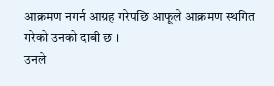आक्रमण नगर्न आग्रह गरेपछि आफूले आक्रमण स्थगित गरेको उनको दाबी छ ।
उनले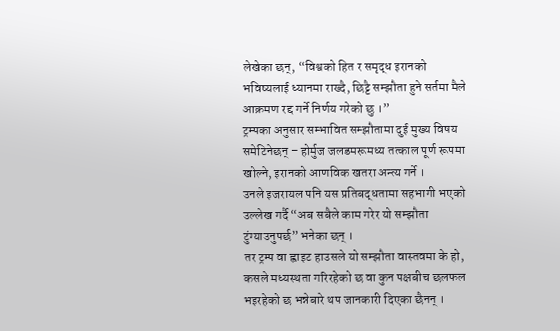लेखेका छन्, “विश्वको हित र समृद्ध इरानको भविष्यलाई ध्यानमा राख्दै, छिट्टै सम्झौता हुने सर्तमा मैले आक्रमण रद्द गर्ने निर्णय गरेको छु ।”
ट्रम्पका अनुसार सम्भावित सम्झौतामा दुई मुख्य विषय समेटिनेछन् – होर्मुज जलडमरूमध्य तत्काल पूर्ण रूपमा खोल्ने, इरानको आणविक खतरा अन्त्य गर्ने ।
उनले इजरायल पनि यस प्रतिबद्धतामा सहभागी भएको उल्लेख गर्दै “अब सबैले काम गरेर यो सम्झौता टुंग्याउनुपर्छ” भनेका छन् ।
तर ट्रम्प वा ह्वाइट हाउसले यो सम्झौता वास्तवमा के हो, कसले मध्यस्थता गरिरहेको छ वा कुन पक्षबीच छलफल भइरहेको छ भन्नेबारे थप जानकारी दिएका छैनन् ।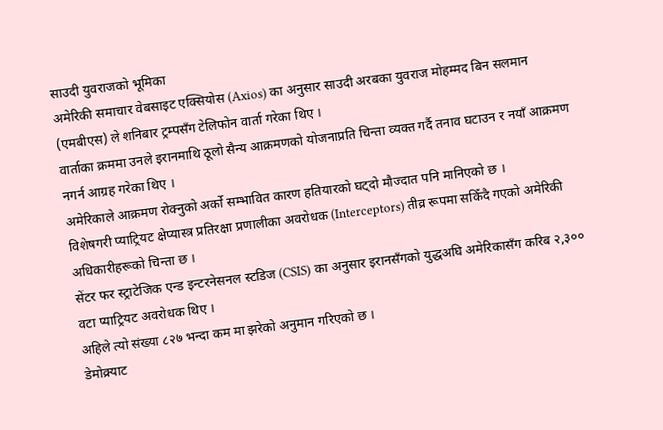साउदी युवराजको भूमिका
अमेरिकी समाचार वेबसाइट एक्सियोस (Axios) का अनुसार साउदी अरबका युवराज मोहम्मद बिन सलमान (एमबीएस) ले शनिबार ट्रम्पसँग टेलिफोन वार्ता गरेका थिए ।
वार्ताका क्रममा उनले इरानमाथि ठूलो सैन्य आक्रमणको योजनाप्रति चिन्ता व्यक्त गर्दै तनाव घटाउन र नयाँ आक्रमण नगर्न आग्रह गरेका थिए ।
अमेरिकाले आक्रमण रोक्नुको अर्को सम्भावित कारण हतियारको घट्दो मौज्दात पनि मानिएको छ ।
विशेषगरी प्याट्रियट क्षेप्यास्त्र प्रतिरक्षा प्रणालीका अवरोधक (Interceptors) तीव्र रूपमा सकिँदै गएको अमेरिकी अधिकारीहरूको चिन्ता छ ।
सेंटर फर स्ट्राटेजिक एन्ड इन्टरनेसनल स्टडिज (CSIS) का अनुसार इरानसँगको युद्धअघि अमेरिकासँग करिब २,३०० वटा प्याट्रियट अवरोधक थिए ।
अहिले त्यो संख्या ८२७ भन्दा कम मा झरेको अनुमान गरिएको छ ।
डेमोक्र्याट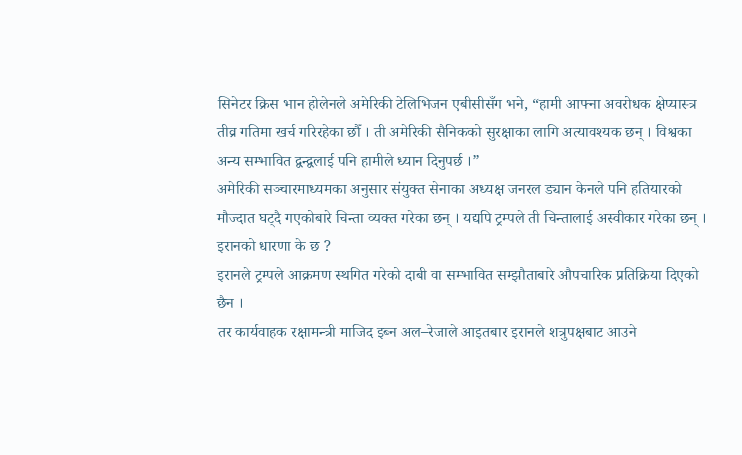सिनेटर क्रिस भान होलेनले अमेरिकी टेलिभिजन एबीसीसँग भने, “हामी आफ्ना अवरोधक क्षेप्यास्त्र तीव्र गतिमा खर्च गरिरहेका छौँ । ती अमेरिकी सैनिकको सुरक्षाका लागि अत्यावश्यक छन् । विश्वका अन्य सम्भावित द्वन्द्वलाई पनि हामीले ध्यान दिनुपर्छ ।”
अमेरिकी सञ्चारमाध्यमका अनुसार संयुक्त सेनाका अध्यक्ष जनरल ड्यान केनले पनि हतियारको मौज्दात घट्दै गएकोबारे चिन्ता व्यक्त गरेका छन् । यद्यपि ट्रम्पले ती चिन्तालाई अस्वीकार गरेका छन् ।
इरानको धारणा के छ ?
इरानले ट्रम्पले आक्रमण स्थगित गरेको दाबी वा सम्भावित सम्झौताबारे औपचारिक प्रतिक्रिया दिएको छैन ।
तर कार्यवाहक रक्षामन्त्री माजिद इब्न अल–रेजाले आइतबार इरानले शत्रुपक्षबाट आउने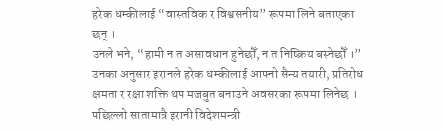हरेक धम्कीलाई “वास्तविक र विश्वसनीय” रूपमा लिने बताएका छन् ।
उनले भने, “हामी न त असावधान हुनेछौँ, न त निष्क्रिय बस्नेछौँ ।”
उनका अनुसार इरानले हरेक धम्कीलाई आफ्नो सैन्य तयारी, प्रतिरोध क्षमता र रक्षा शक्ति थप मजबुत बनाउने अवसरका रूपमा लिनेछ ।
पछिल्लो सातामात्रै इरानी विदेशमन्त्री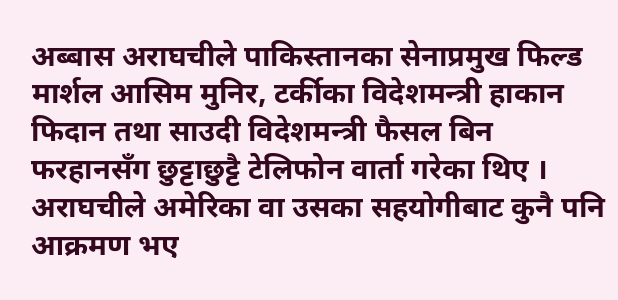अब्बास अराघचीले पाकिस्तानका सेनाप्रमुख फिल्ड मार्शल आसिम मुनिर, टर्कीका विदेशमन्त्री हाकान फिदान तथा साउदी विदेशमन्त्री फैसल बिन फरहानसँग छुट्टाछुट्टै टेलिफोन वार्ता गरेका थिए ।
अराघचीले अमेरिका वा उसका सहयोगीबाट कुनै पनि आक्रमण भए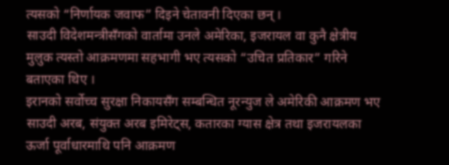त्यसको “निर्णायक जवाफ” दिइने चेतावनी दिएका छन् ।
साउदी विदेशमन्त्रीसँगको वार्तामा उनले अमेरिका, इजरायल वा कुनै क्षेत्रीय मुलुक त्यस्तो आक्रमणमा सहभागी भए त्यसको “उचित प्रतिकार” गरिने बताएका थिए ।
इरानको सर्वोच्च सुरक्षा निकायसँग सम्बन्धित नूरन्युज ले अमेरिकी आक्रमण भए साउदी अरब, संयुक्त अरब इमिरेट्स, कतारका ग्यास क्षेत्र तथा इजरायलका ऊर्जा पूर्वाधारमाथि पनि आक्रमण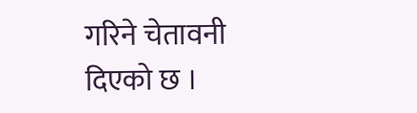गरिने चेतावनी दिएको छ ।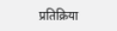प्रतिक्रिया